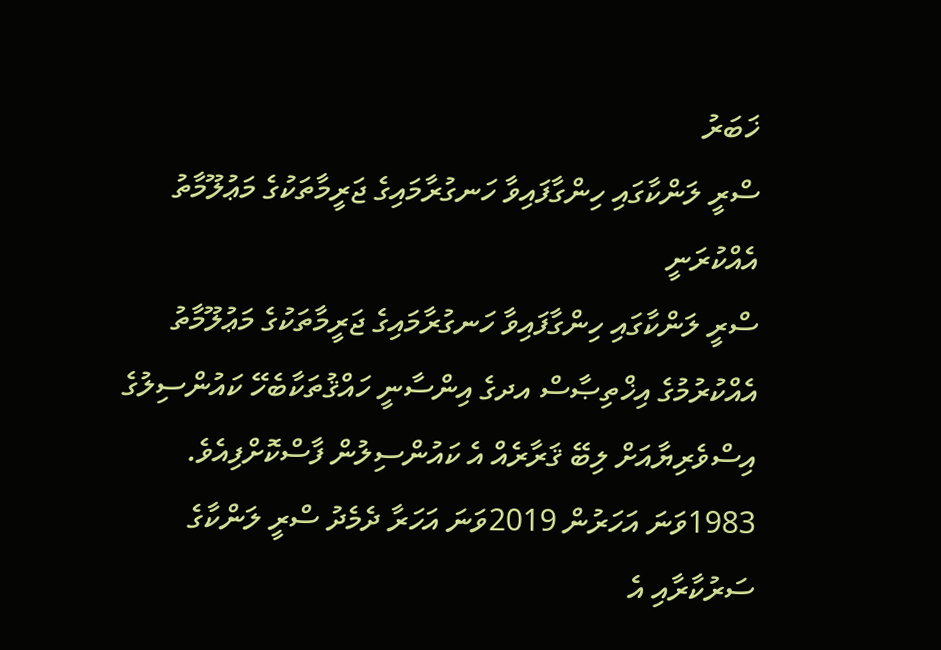ޚަބަރު
ސްރީ ލަންކާގައި ހިންގާފައިވާ ހަނގުރާމައިގެ ޖަރީމާތަކުގެ މަޢުލޫމާތު އެއްކުރަނީ
ސްރީ ލަންކާގައި ހިންގާފައިވާ ހަނގުރާމައިގެ ޖަރީމާތަކުގެ މަޢުލޫމާތު އެއްކުރުމުގެ އިޚްތިޞާސް އދގެ އިންސާނީ ހައްޤުތަކާބެހޭ ކައުންސިލުގެ އިސްވެރިޔާއަށް ލިބޭ ޤަރާރެއް އެ ކައުންސިލުން ފާސްކޮށްފިއެވެ.
1983ވަނަ އަހަރުން 2019ވަނަ އަހަރާ ދެމެދު ސްރީ ލަންކާގެ ސަރުކާރާއި އެ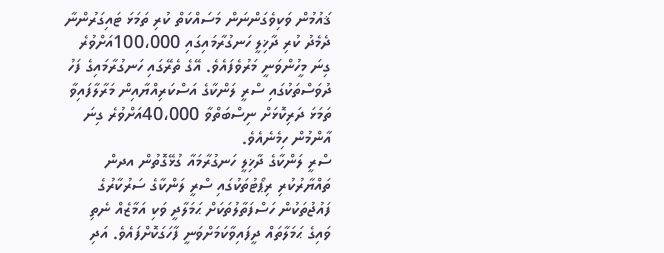ޤައުމުން ވަކިވެގަންނަން މަސައްކަތް ކުރި ތަމަޅަ ޓައިގަރުންނާ ދެމެދު ކުރި ދާޚިލީ ހަނގުރާމައިގައި 100،000އަށްވުރެ ގިނަ މީހުންވަނީ މަރުވެފައެވެ. އޭގެ ތެރޭގައި ހަނގުރާމައިގެ ފަހު ދުވަސްތަކުގައި ސްރީ ލަންކާގެ އަސްކަރިއްޔާއިން މަރާލާފައިވާ ތަމަޅަ ދަރިކޮޅަށް ނިސްބަތްވާ 40،000އަށްވުރެ ގިނަ އާންމުން ހިމެނެއެވެ.
ސްރީ ލަންކާގެ ދާޚިލީ ހަނގުރާމައާ ގުޅޭގޮތުން އދން ތައްޔާރުކުރި ރިޕޯޓުތަކުގައި ސްރީ ލަންކާގެ ސަރުކާރުގެ ފައުޖުތަކުން ހަސްފަތާލުތަކަށް ޙަމަލާދީ ވަކި އަމާޒެއް ނެތި ވައިގެ ޙަމަލާތައް ދީފައިވާކަމަށްވަނީ ފާހަގަކޮށްފައެވެ. އަދި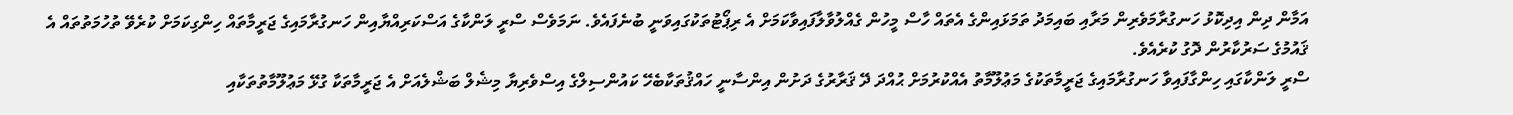އަމާން ދިން އިދިކޮޅު ހަނގުރާމަވެރިން މަރާއި ބައިމަދު ތަމަޅައިންގެ އެތައް ހާސް މީހުން ގެއްލުވާލާފައިވާކަމަށް އެ ރިޕޯޓުތަކުގައިވަނީ ބުނެފައެވެ. ނަމަވެސް ސްރީ ލަންކާގެ އަސްކަރިއްޔާއިން ހަނގުރާމައިގެ ޖަރީމާތައް ހިންގިކަމަށް ކުރެވޭ ތުހުމަތުތައް އެ ޤައުމުގެ ސަރުކާރުން ދޮގު ކުރެއެވެ.
ސްރީ ލަންކާގައި ހިންގާފައިވާ ހަނގުރާމައިގެ ޖަރީމާތަކުގެ މަޢުލޫމާތު އެއްކުރުމަށް ޙުއްދަ ދޭ ޤަރާރުގެ ދަށުން އިންސާނީ ހައްޤުތަކާބެހޭ ކައުންސިލްގެ އިސްވެރިޔާ މިޝެލް ބަޝްލެއަށް އެ ޖަރީމާތަކާ ގުޅޭ މަޢުލޫމާތުތަކާއި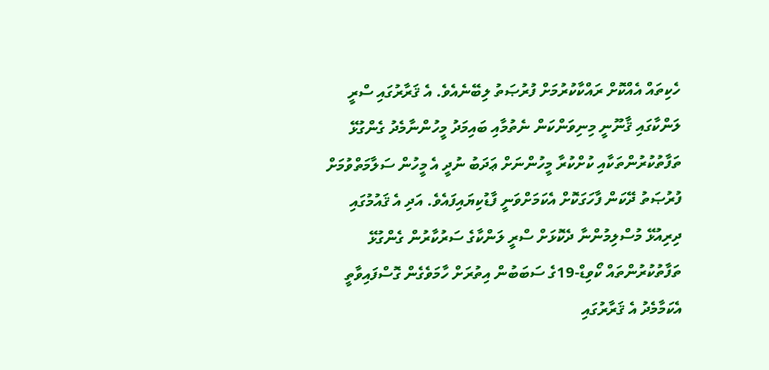ހެކިތައް އެއްކޮށް ރައްކާކުރުމަށް ފުރުޞަތު ލިބޭނެއެވެ. އެ ޤަރާރުގައި ސްރީ ލަންކާގައި ޤާނޫނީ މިނިވަންކަން ނެތުމާއި ބައިމަދު މީހުންނާމެދު ގެންގުޅޭ ތަފާތުކުރުންތަކާއި ކުށްކުރާ މީހުންނަށް ޢަދަބު ނުދީ އެ މީހުން ސަލާމަތްވުމަށް ފުރުޞަތު ދޭކަން ފާހަގަކޮށް އެކަމަށްވަނީ ފާޑުކިޔައިފައެވެ. އަދި އެ ޤައުމުގައި ދިރިއުޅޭ މުސްލިމުންނާ ދެކޮޅަށް ސްރީ ލަންކާގެ ސަރުކާރުން ގެންގުޅޭ ތަފާތުކުރުންތައް ކޯވިޑް-19ގެ ސަބަބުން އިތުރަށް ހާމަވެގެން ގޮސްފައިވާތީ އެކަމާމެދު އެ ޤަރާރުގައި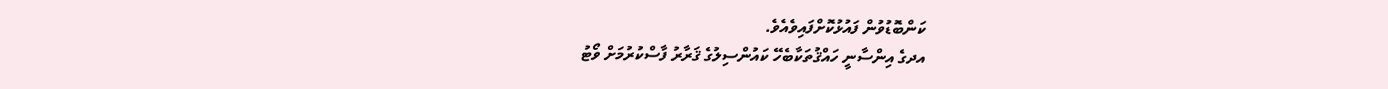ކަންބޮޑުވުން ފައުޅުކޮށްފައިވެއެވެ.
އދގެ އިންސާނީ ހައްޤުތަކާބެހޭ ކައުންސިލުގެ ޤަރާރު ފާސްކުރުމަށް ވޯޓު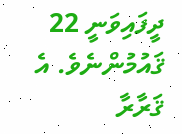ދީފައިވަނީ 22 ޤައުމުންނެވެ. އެ ޤަރާރާ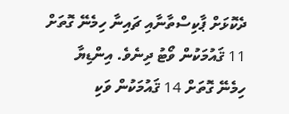ދެކޮޅަށް ޕާކިސްތާނާއި ޗައިނާ ހިމެނޭ ގޮތަށް 11 ޤައުމަކުން ވޯޓު ދިނެވެ. އިންޑިޔާ ހިމެނޭ ގޮތަށް 14 ޤައުމަކުން ވަކި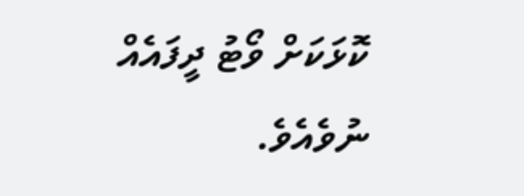ކޮޅަކަށް ވޯޓު ދީފައެއް ނުވެއެވެ.